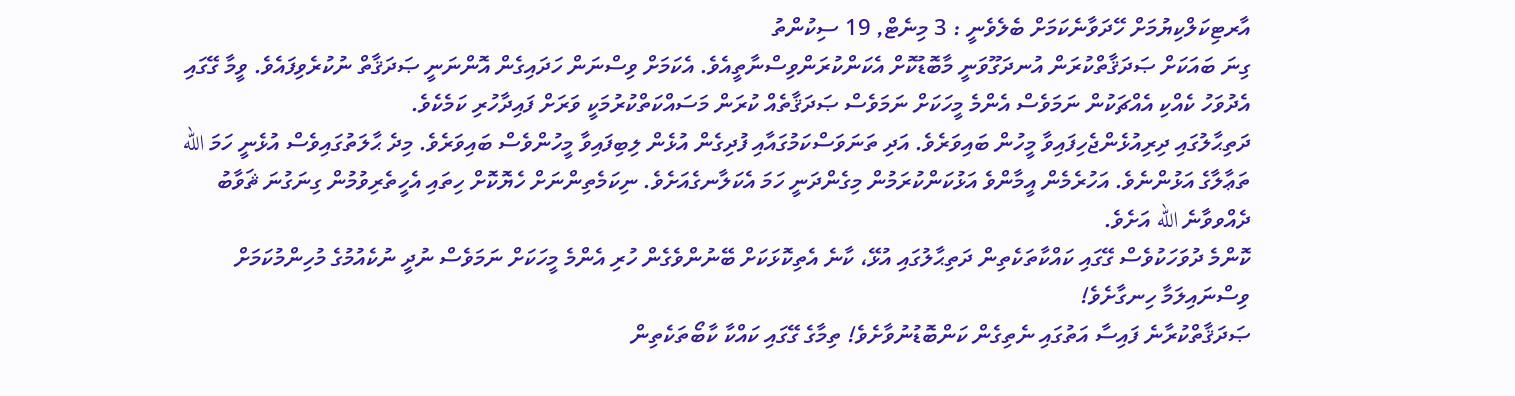އާރޓިކަލްކިޔުމަށް ހޭދަވާނެކަމަށް ބެލެވެނީ : 3 މިނެޓް, 19 ސިކުންތު
ގިނަ ބައަކަށް ޞަދަޤާތްކުރަން އުނދަގޫވަނީ މާބޮޑުކޮށް އެކަންކުރަންވިސްނާތީއެވެ. އެކަމަށް ވިސްނަން ހަދައިގެން އޮންނަނީ ޞަދަޤާތް ނުކުރެވިފައެވެ. ވީމާ ގޭގައި އެދުވަހު ކެއްކި އެއްޗަކުން ނަމަވެސް އެންމެ މީހަކަށް ނަމަވެސް ޞަދަޤާތެއް ކުރަން މަސައްކަތްކުރުމަކީ ވަރަށް ފައިދާހުރި ކަމެކެވެ.
ދަތިޙާލުގައި ދިރިއުޅެންޖެހިފައިވާ މީހުން ބައިވަރެވެ. އަދި ތަނަވަސްކަމުގައާއި ފުދިގެން އުޅެން ލިބިފައިވާ މީހުންވެސް ބައިވަރެވެ. މިދެ ޙާލަތުގައިވެސް އުޅެނީ ހަމަ الله ތަޢާލާގެ އަޅުންނެވެ. އަހުރެމެން އީމާންވެ އަޅުކަންކުރަމުން މިގެންދަނީ ހަމަ އެކަލާނގެއަށެވެ. ނިކަމެތިންނަށް ހެޔޮކޮށް ހިތައި އެހީތެރިވުމުން ގިނަގުނަ ޘަވާބު ދެއްވވާނެ الله އަށެވެ.
ކޮންމެ ދުވަހަކުވެސް ގޭގައި ކައްކާތަކެތިން ދަތިޙާލުގައި އުޅޭ، ކާނެ އެތިކޮޅަކަށް ބޭނުންވެގެން ހުރި އެންމެ މީހަކަށް ނަމަވެސް ނުދީ ނުކެއުމުގެ މުހިންމުކަމަށް ވިސްނައިލަމާ ހިނގާށެވެ!
ޞަދަޤާތްކުރާނެ ފައިސާ އަތުގައި ނެތިގެން ކަންބޮޑުނުވާށެވެ! ތިމާގެ ގޭގައި ކައްކާ ކާބޯތަކެތިން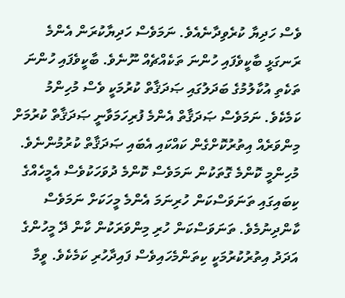ވެސް ހަދިޔާ ކުރެވިދާނެއެވެ. ނަމަވެސް ހަދިޔާކުރަން އެންމެ ރަނގަޅީ ބާކީވެފައި ހުންނަ ތަކެއްޗެއް ނޫނެވެ. ބާކީވެފައި ހުންނަ ތަކެތި އުކާލުމުގެ ބަދަލުގައި ޞަދަޤާތް ކުރުމަކީ ވެސް މުހިންމު ކަމެކެވެ. ނަމަވެސް ޞަދަޤާތް އެންމެ ފުރިހަމަވާނީ ޞަދަޤާތް ކުރުމަށް މިންވަރެއް އިތުރުކޮށްގެން ކައްކައި އެބައި ޞަދަޤާތް ކުރުމުންނެވެ.
މުހިންމީ ކޮންމެ ގޮތަކުން ނަމަވެސް ކޮންމެ ދުވަހަކުވެސް އެމީހެއްގެ ކިބައިގައި ތަނަވަސްކަން ހުރިނަމަ އެންމެ މީހަކަށް ނަމަވެސް ކާންދިނުމެވެ. ތަނަވަސްކަން ހުރި މިންވަރަކުން ކާން ދޭ މީހުންގެ އަދަދު އިތުރުކުރުމަކީ ކިތަންމެހައިވެސް ފައިދާހުރި ކަމެކެވެ. ވީމާ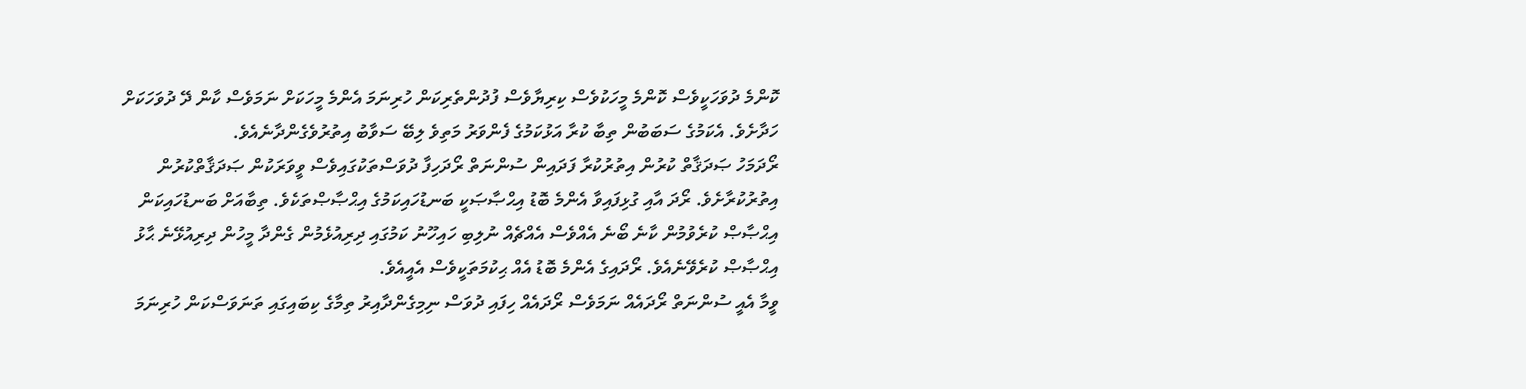ކޮންމެ ދުވަހަކީވެސް ކޮންމެ މީހަކުވެސް ކިރިޔާވެސް ފުދުންތެރިކަން ހުރިނަމަ އެންމެ މީހަކަށް ނަމަވެސް ކާން ދޭ ދުވަހަކަށް ހަދާށެވެ. އެކަމުގެ ސަބަބުން ތިބާ ކުރާ އަޅުކަމުގެ ފެންވަރު މަތިވެ ލިބޭ ސަވާބު އިތުރުވެގެންދާނެއެވެ.
ރޯދަމަހު ޞަދަޤާތް ކުރުން އިތުރުކުރާ ފަދައިން ސުންނަތް ރޯދަހިފާ ދުވަސްތަކުގައިވެސް ވީވަރަކުން ޞަދަޤާތްކުރުން އިތުރުކުރާށެވެ. ރޯދަ އާއި ގުޅިފައިވާ އެންމެ ބޮޑު އިޙްޞާޞަކީ ބަނޑުހައިކަމުގެ އިޙްޞާޞްތަކެވެ. ތިބާއަށް ބަނޑުހައިކަން އިޙްޞާޞް ކުރެވުމުން ކާނެ ބޯނެ އެއްވެސް އެއްޗެއް ނުލިބި ހައިހޫނު ކަމުގައި ދިރިއުޅެމުން ގެންދާ މީހުން ދިރިއުޅޭނެ ޙާޅު އިޙްޞާޞް ކުރެވޭނެއެވެ. ރޯދައިގެ އެންމެ ބޮޑު އެއް ޙިކުމަތަކީވެސް އެއީއެވެ.
ވީމާ އެއީ ސުންނަތް ރޯދައެއް ނަމަވެސް ރޯދައެއް ހިފައި ދުވަސް ނިމިގެންދާއިރު ތިމާގެ ކިބައިގައި ތަނަވަސްކަން ހުރިނަމަ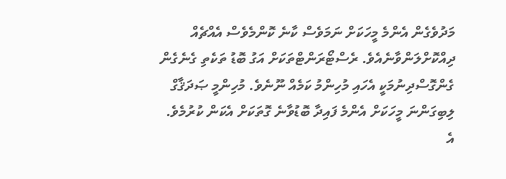މަދުވެގެން އެންމެ މީހަކަށް ނަމަވެސް ކާނެ ކޮންމެވެސް އެއްޗެއް ދިއްކޮށްލަންވާނެއެވެ. ރެސްޓޯރަންޓްތަކަށް އަގު ބޮޑު ތަކެތި ގެނެގެން ގެންގޮސްދިނުމަކީ އެހައި މުހިންމު ކަމެއް ނޫނެވެ. މުހިންމީ ޞަދަޤާގް ލިބިގަންނަ މީހަކަށް އެންމެ ފައިދާ ބޮޑުވާނެ ގޮތަކަށް އެކަން ކުރުމެވެ.
އެ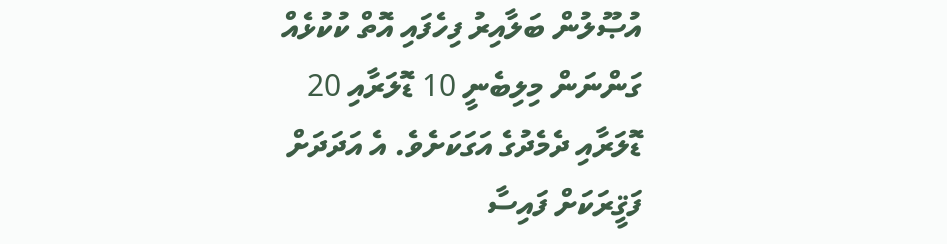އުޞޫލުން ބަލާއިރު ފިހެފައި އޮތް ކުކުޅެއް ގަންނަން މިލިބެނީ 10 ޑޮލަރާއި 20 ޑޮލަރާއި ދެމެދުގެ އަގަކަށެވެ. އެ އަދަދަށް ފަޤީރަކަށް ފައިސާ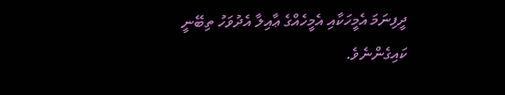ދީފިނަމަ އެމީހަކާއި އެމީހެއްގެ ޢާއިލާ އެދުވަހު ތިބޭނީ ކައިގެންނެވެ.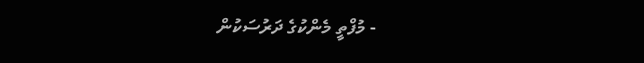- މުފްތީ މެންކުގެ ދަރުސަކުން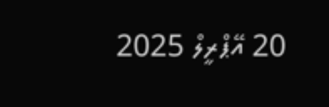20 އޭޕްރީލް 2025